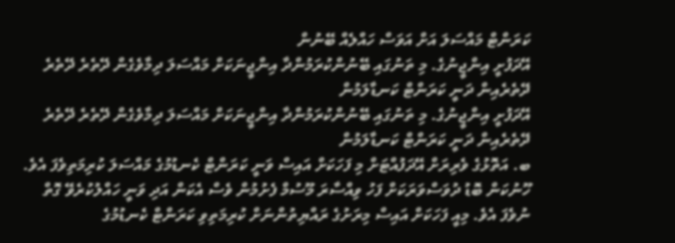ކަރަންޓް މައްސަލަ އަށް އަވަސް ހައްލެއް ބޭނުން
އޭދަފުށީ އިންޖީނުގެ. މި ތަނުގައި ބޭނުންކުރަމުންދާ އިންޖީނަކަށް މައްސަލަ ދިމާވެގެން ދޭތެރެ ދޭތެރެ ދޭތެރެއިން ދަނީ ކަރަންޓް ކަނޑާލަމުން
އޭދަފުށީ އިންޖީނުގެ. މި ތަނުގައި ބޭނުންކުރަމުންދާ އިންޖީނަކަށް މައްސަލަ ދިމާވެގެން ދޭތެރެ ދޭތެރެ ދޭތެރެއިން ދަނީ ކަރަންޓް ކަނޑާލަމުން
ބ. އަތޮޅުގެ ވެރިރަށް އޭދަފުއްޓަށް މި ފަހަކަށް އައިސް ވަނީ ކަރަންޓް ކެނޑުމުގެ މައްސަލަ ކުރިމަތިވެފަ އެވެ. ހޫނުކަން ބޮޑު ދުވަސްވަރަކަށް ފަހު ވިއްސާރަ މޫސުމް ފެށުމުން ވެސް އެކަން އަދި ވަނީ ހައްލުކުރެވޭ ގޮތް ނުވެފަ އެވެ. މިއީ ފަހަކަށް އައިސް މިރަށުގެ ރައްޔިތުންނަށް ކުރިމަތިވި ކަރަންޓް ކެނޑުމުގެ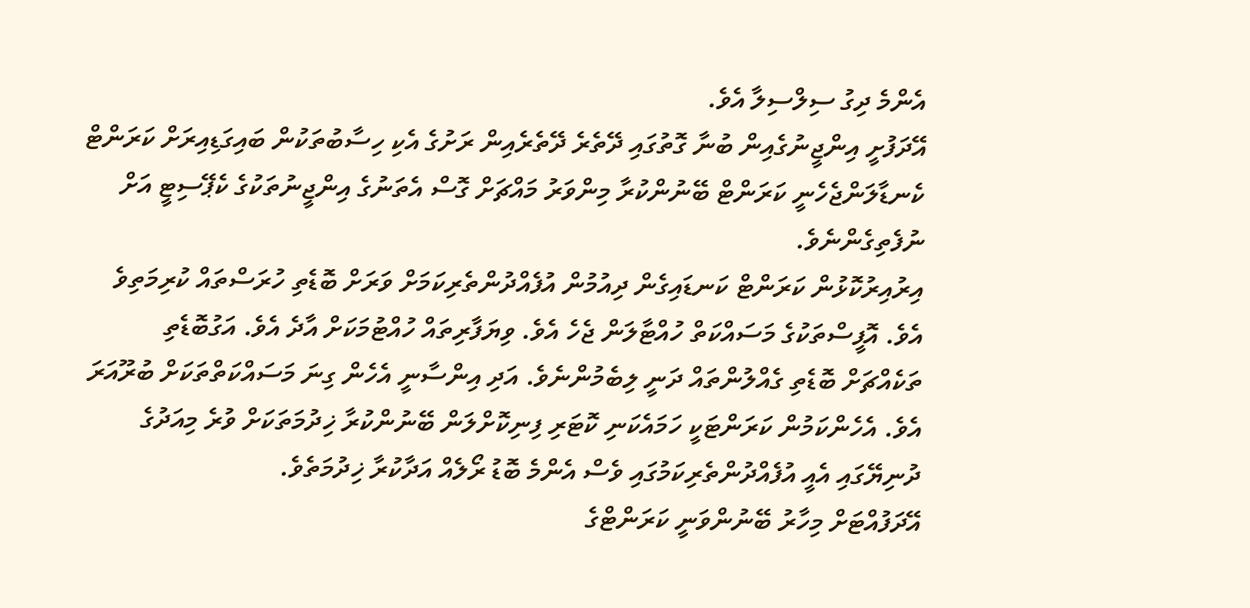އެންމެ ދިގު ސިލްސިލާ އެވެ.
އޭދަފުށީ އިންޖީނުގެއިން ބުނާ ގޮތުގައި ދޭތެރެ ދޭތެރެއިން ރަށުގެ އެކި ހިސާބުތަކުން ބައިގަޑިއިރަށް ކަރަންޓް ކެނޑާލަންޖެހެނީ ކަރަންޓް ބޭނުންކުރާ މިންވަރު މައްޗަށް ގޮސް އެތަނުގެ އިންޖީނުތަކުގެ ކެޕޭސިޓީ އަށް ނުފެތިގެންނެވެ.
އިރުއިރުކޮޅުން ކަރަންޓް ކަނޑައިގެން ދިއުމުން އުފެއްދުންތެރިކަމަށް ވަރަށް ބޮޑެތި ހުރަސްތައް ކުރިމަތިވެ އެވެ. އޮފީސްތަކުގެ މަސައްކަތް ހުއްޓާލަން ޖެހެ އެވެ. ވިޔަފާރިތައް ހުއްޓުމަކަށް އާދެ އެވެ. އަގުބޮޑެތި ތަކެއްޗަށް ބޮޑެތި ގެއްލުންތައް ދަނީ ލިބެމުންނެވެ. އަދި އިންސާނީ އެހެން ގިނަ މަސައްކަތްތަކަށް ބުރޫއަރަ އެވެ. އެހެންކަމުން ކަރަންޓަކީ ހަމައެކަނި ކޮޓަރި ފިނިކޮށްލަން ބޭނުންކުރާ ޚިދުމަތަކަށް ވުރެ މިއަދުގެ ދުނިޔޭގައި އެއީ އުފެއްދުންތެރިކަމުގައި ވެސް އެންމެ ބޮޑު ރޯލެއް އަދާކުރާ ޚިދުމަތެވެ.
އޭދަފުއްޓަށް މިހާރު ބޭނުންވަނީ ކަރަންޓްގެ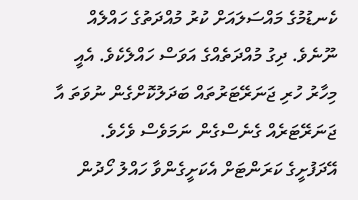ކެނޑުމުގެ މައްސަލައަށް ކުރު މުއްދަތުގެ ހައްލެއް ނޫނެވެ. ދިގު މުއްދަތެއްގެ އަވަސް ހައްލެކެވެ. އެއީ މިހާރު ހުރި ޖަނަރޭޓަރުތައް ބަދަލުކޮށްގެން ނުވަތަ އާ ޖަނަރޭޓަރެއް ގެނެސްގެން ނަމަވެސް ވެހެވެ.
އޭދަފުށީގެ ކަރަންޓަށް އެކަށީގެންވާ ހައްލު ހޯދުން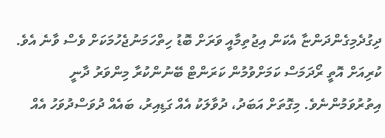ދިގުދެމިގެންދަންޏާ އެކަން އިޖުތިމާއީ ވަރަށް ބޮޑު ހިތްހަމަނުޖެހުމަކަށް ވެސް ވާނެ އެވެ. ކުރިއަށް އޮތީ ރޯދަމަސް ކަމަށްވުމުން ކަރަންޓް ބޭނުންކުރާ މިންވަރު ދާނީ އިތުރުވަމުންނެވެ. މިގޮތަށް އަބަދު، ދުވާލަކު އެއް ގަޑިއިރު، ބައެއް ދުވަސްދުވަހު އެއް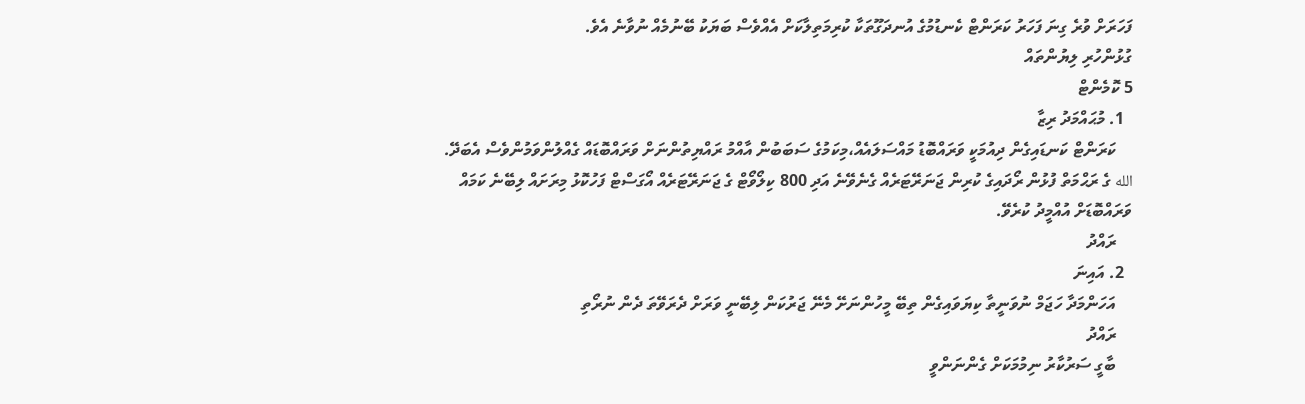ފަހަރަށް ވުރެ ގިނަ ފަހަރު ކަރަންޓް ކެނޑުމުގެ އުނދަގޫތަކާ ކުރިމަތިލާކަށް އެއްވެސް ބަޔަކު ބޭނުމެއް ނުވާނެ އެވެ.
ގުޅުންހުރި ލިޔުންތައް
5 ކޮމެންޓް
  1. މުޙައްމަދު ރިޒާ
    ކަރަންޓް ކަނޑައިގެން ދިއުމަކީ ވަރައްބޮޑު މައްސަލައެއް،މިކަމުގެ ސަބަބުން އާއްމު ރައްޔިތުންނަށް ވަރައްބޮޑައް ގެއްލުންވަމުންވެސް އެބަދޭ. الله ގެ ރަޙްމަތް ފުޅުން ރޯދައިގެ ކުރިން ޖަނަރޭޓަރެއް ގެނެވޭނެ އަދި 800 ކިލޯވޯޓް ގެ ޖަނަރޭޓަރެއް އޯގަސްޓް ފަހުކޮޅު މިރަށައް ލިބޭނެ ކަމައް ވަރައްބޮޑަށް އުއްމީދު ކުރެވޭ.
    ރައްދު
  2. އައިނަ
    އަހަންމަދާ ހަޖަމް ނުވަނީތާ ކިޔަވައިގެން ތިބޭ މީހުންނަށޭ މެނޭ ޖަރުކަން ލިބޭނީ ވަރަށް ދެރަވޭތަ ދެން ނުރޯތި
    ރައްދު
    ބާގީ ސަރުކާރު ނިމުމަކަށް ގެންނަންވީ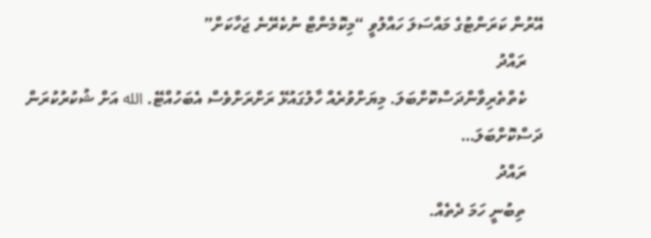އޭރުން ކަރަންޓުގެ މައްސަލަ ހައްލުވީ “މިކޮމެންޓް ނުކެރޭނެ ޖަހާކަށް”
    ރައްދު
    ކެތްތެރިވާންދަސްކޮށްބަލަ. މިޔަށްވުރެއް ހާލުގައުޅޭ ރަށްރަށްވެސް އެބަހުއްޓޭ. الله އަށް ޝުކުރުކުރަން ދަސްކޮށްބަލަ…
    ރައްދު
    ތިބުނީ ހަމަ ދެތެއް.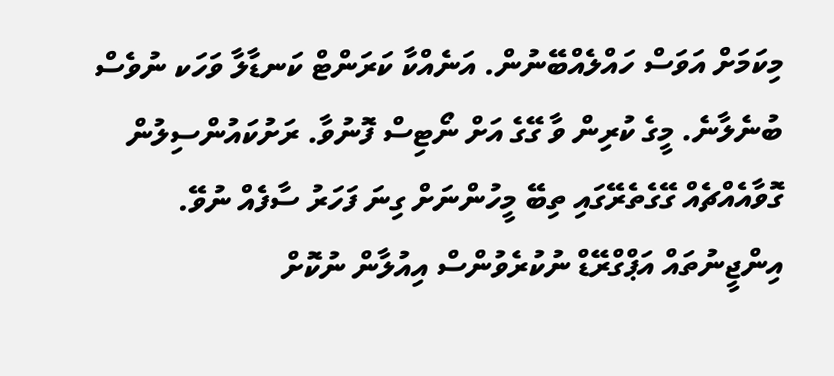މިކަމަށް އަވަސް ހައްލެއްބޭނުން. އަނެއްކާ ކަރަންޓް ކަނޑާލާ ވަހަކ ނުވެސް ބުނެލާނެ. މީގެ ކުރިން ވާ ގޭގެ އަށް ނޯޓިސް ފޮނުވާ. ރަށުކައުންސިލުން ގޮވާއެއްޗެއް ގޭގެތެރޭގައި ތިބޭ މީހުންނަށް ގިނަ ފަހަރު ސާފެއް ނުވޭ. އިންޖީނުތައް އަޕްގްރޭޑް ނުކުރެވުންސް އިއުލާން ނުކޮށް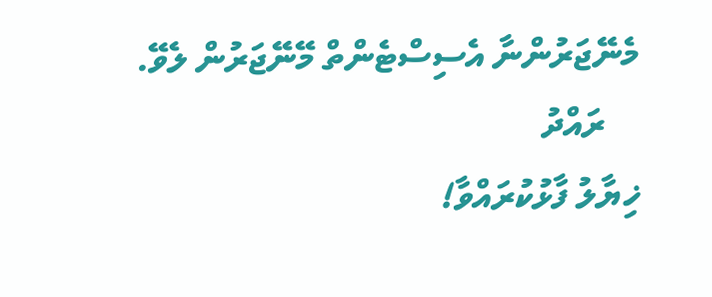މެނޭޖަރުންނާ އެސިސްޓެންތް މޭނޭޖަރުން ލެވޭ.
    ރައްދު
ޚިޔާލު ފާޅުކުރައްވާ!